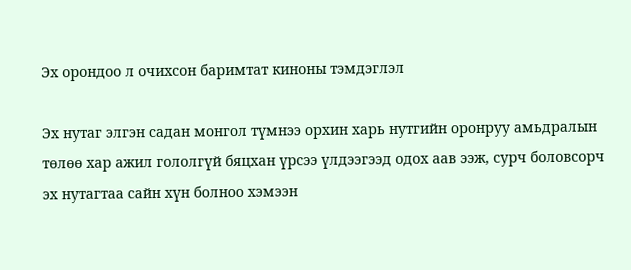Эх орондоо л очихсон баримтат киноны тэмдэглэл

Эх нутаг элгэн садан монгол түмнээ орхин харь нутгийн оронруу амьдралын төлөө хар ажил гололгүй бяцхан үрсээ үлдээгээд одох аав ээж, сурч боловсорч эх нутагтаа сайн хүн болноо хэмээн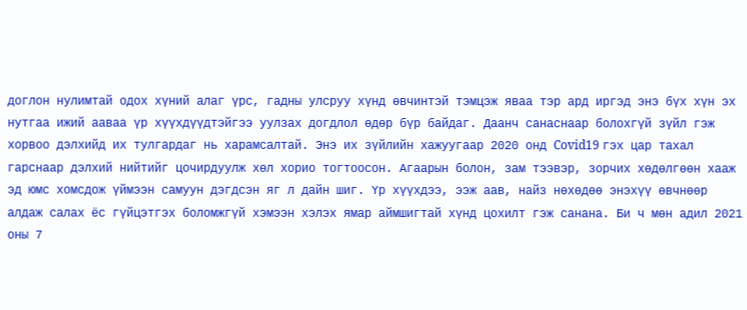доглон нулимтай одох хүний алаг үрс, гадны улсруу хүнд өвчинтэй тэмцэж яваа тэр ард иргэд энэ бүх хүн эх нутгаа ижий ааваа үр хүүхдүүдтэйгээ уулзах догдлол өдөр бүр байдаг. Даанч санаснаар болохгүй зүйл гэж хорвоо дэлхийд их тулгардаг нь харамсалтай. Энэ их зүйлийн хажуугаар 2020 онд Covid19 гэх цар тахал гарснаар дэлхий нийтийг цочирдуулж хөл хорио тогтоосон. Агаарын болон, зам тээвэр, зорчих хөдөлгөөн хааж эд юмс хомсдож үймээн самуун дэгдсэн яг л дайн шиг. Үр хүүхдээ, ээж аав, найз нөхөдөө энэхүү өвчнөөр алдаж салах ёс гүйцэтгэх боломжгүй хэмээн хэлэх ямар аймшигтай хүнд цохилт гэж санана. Би ч мөн адил 2021 оны 7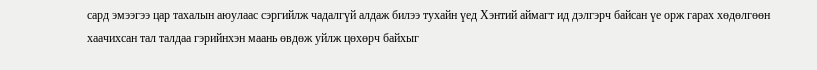сард эмээгээ цар тахалын аюулаас сэргийлж чадалгүй алдаж билээ тухайн үед Хэнтий аймагт ид дэлгэрч байсан үе орж гарах хөдөлгөөн хаачихсан тал талдаа гэрийнхэн маань өвдөж уйлж цөхөрч байхыг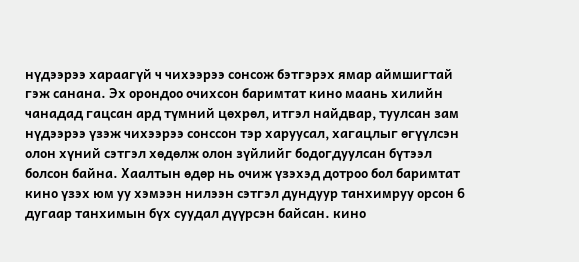нүдээрээ хараагүй ч чихээрээ сонсож бэтгэрэх ямар аймшигтай гэж санана. Эх орондоо очихсон баримтат кино маань хилийн чанадад гацсан ард түмний цөхрөл, итгэл найдвар, туулсан зам нүдээрээ үзэж чихээрээ сонссон тэр харуусал, хагацлыг өгүүлсэн олон хүний сэтгэл хөдөлж олон зүйлийг бодогдуулсан бүтээл болсон байна. Хаалтын өдөр нь очиж үзэхэд дотроо бол баримтат кино үзэх юм уу хэмээн нилээн сэтгэл дундуур танхимруу орсон 6 дугаар танхимын бүх суудал дүүрсэн байсан. кино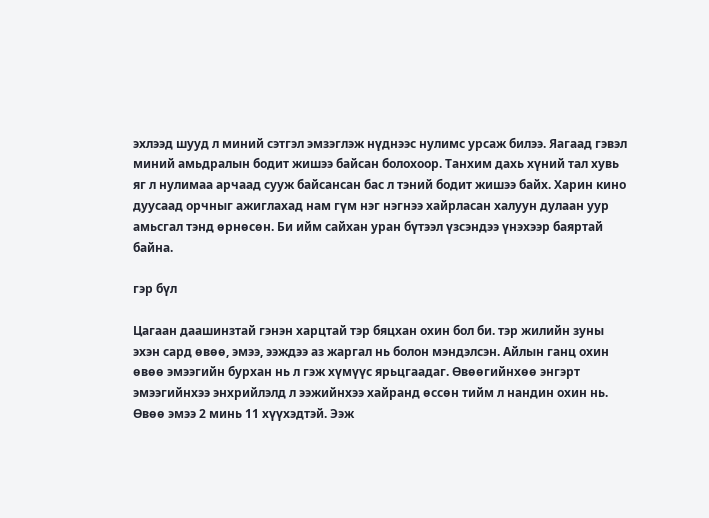эхлээд шууд л миний сэтгэл эмзэглэж нүднээс нулимс урсаж билээ. Яагаад гэвэл миний амьдралын бодит жишээ байсан болохоор. Танхим дахь хүний тал хувь яг л нулимаа арчаад сууж байсансан бас л тэний бодит жишээ байх. Харин кино дуусаад орчныг ажиглахад нам гүм нэг нэгнээ хайрласан халуун дулаан уур амьсгал тэнд өрнөсөн. Би ийм сайхан уран бүтээл үзсэндээ үнэхээр баяртай байна.

гэр бүл

Цагаан даашинзтай гэнэн харцтай тэр бяцхан охин бол би. тэр жилийн зуны эхэн сард өвөө, эмээ, ээждээ аз жаргал нь болон мэндэлсэн. Айлын ганц охин өвөө эмээгийн бурхан нь л гэж хүмүүс ярьцгаадаг. Өвөөгийнхөө энгэрт эмээгийнхээ энхрийлэлд л ээжийнхээ хайранд өссөн тийм л нандин охин нь. Өвөө эмээ 2 минь 11 хүүхэдтэй. Ээж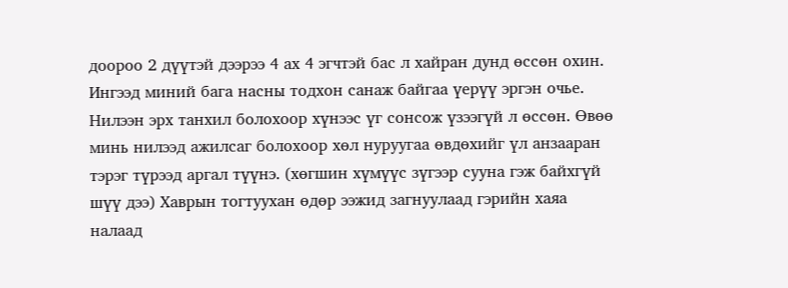доороо 2 дүүтэй дээрээ 4 ах 4 эгчтэй бас л хайран дунд өссөн охин. Ингээд миний бага насны тодхон санаж байгаа үерүү эргэн очье. Нилээн эрх танхил болохоор хүнээс үг сонсож үзээгүй л өссөн. Өвөө минь нилээд ажилсаг болохоор хөл нуруугаа өвдөхийг үл анзааран тэрэг түрээд аргал түүнэ. (хөгшин хүмүүс зүгээр сууна гэж байхгүй шүү дээ) Хаврын тогтуухан өдөр ээжид загнуулаад гэрийн хаяа налаад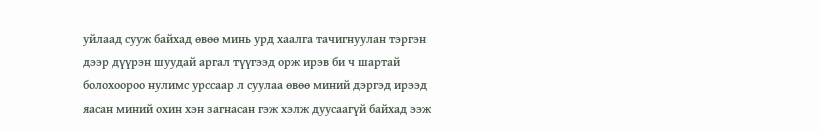уйлаад сууж байхад өвөө минь урд хаалга тачигнуулан тэргэн дээр дүүрэн шуудай аргал түүгээд орж ирэв би ч шартай болохоороо нулимс урссаар л суулаа өвөө миний дэргэд ирээд яасан миний охин хэн загнасан гэж хэлж дуусаагүй байхад ээж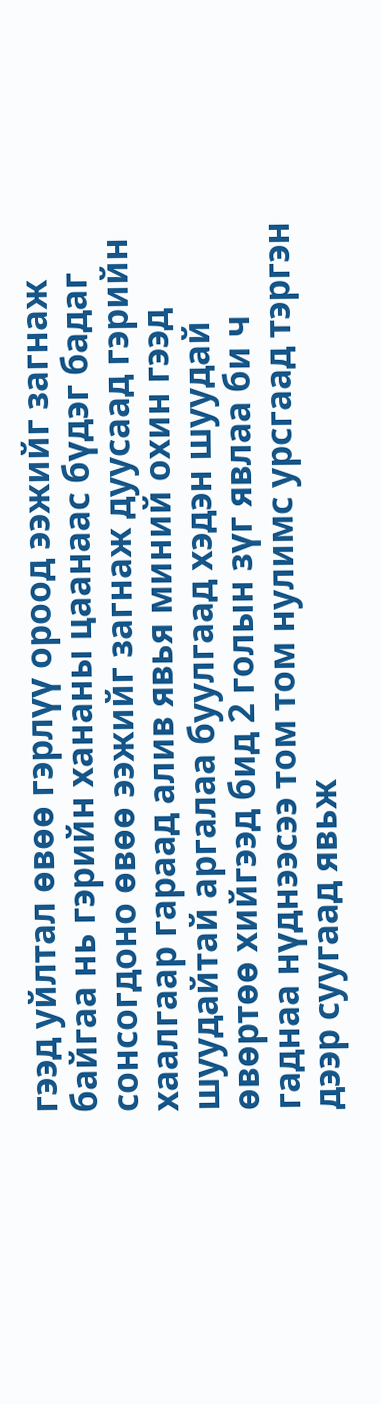гээд уйлтал өвөө гэрлүү ороод ээжийг загнаж байгаа нь гэрийн хананы цаанаас бүдэг бадаг сонсогдоно өвөө ээжийг загнаж дуусаад гэрийн хаалгаар гараад алив явья миний охин гээд шуудайтай аргалаа буулгаад хэдэн шуудай өвөртөө хийгээд бид 2 голын зүг явлаа би ч гаднаа нүднээсээ том том нулимс урсгаад тэргэн дээр суугаад явьж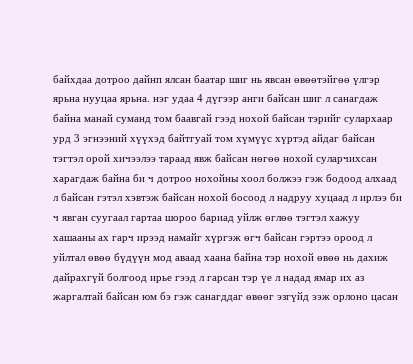байхдаа дотроо дайнп ялсан баатар шиг нь явсан өвөөтэйгөө үлгэр ярьна нууцаа ярьна. нэг удаа 4 дүгээр анги байсан шиг л санагдаж байна манай суманд том баавгай гээд нохой байсан тэрийг сулархаар урд 3 эгнээний хүүхэд байтгуай том хүмүүс хүртэд айдаг байсан тэгтэл орой хичээлээ тараад явж байсан нөгөө нохой суларчихсан харагдаж байна би ч дотроо нохойны хоол болжээ гэж бодоод алхаад л байсан гэтэл хэвтэж байсан нохой босоод л надруу хуцаад л ирлээ би ч явган суугаал гартаа шороо бариад уйлж өглөө тэгтэл хажуу хашааны ах гарч ирээд намайг хүргэж өгч байсан гэртээ ороод л уйлтал өвөө бүдүүн мод аваад хаана байна тэр нохой өвөө нь дахиж дайрахгүй болгоод ирье гээд л гарсан тэр үе л надад ямар их аз жаргалтай байсан юм бэ гэж санагддаг өвөөг эзгүйд ээж орлоно цасан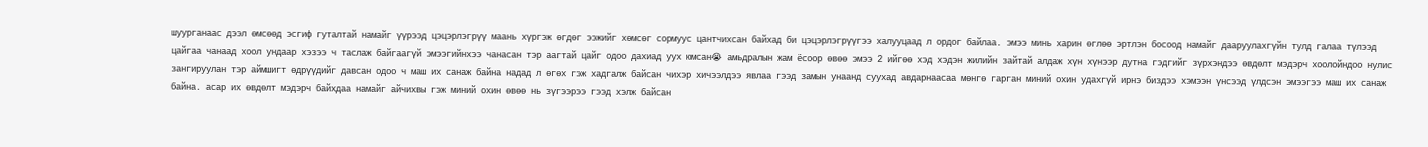шуурганаас дээл өмсөөд эсгиф гуталтай намайг үүрээд цэцэрлэгрүү маань хүргэж өгдөг ээжийг хөмсөг сормуус цантчихсан байхад би цэцэрлэгрүүгээ халууцаад л ордог байлаа. эмээ минь харин өглөө эртлэн босоод намайг дааруулахгүйн тулд галаа түлээд цайгаа чанаад хоол ундаар хэзээ ч таслаж байгаагүй эмээгийнхээ чанасан тэр аагтай цайг одоо дахиад уух юмсан😭 амьдралын жам ёсоор өвөө эмээ 2 ийгөө хэд хэдэн жилийн зайтай алдаж хүн хүнээр дутна гэдгийг зүрхэндээ өвдөлт мэдэрч хоолойндоо нулис зангируулан тэр аймшигт өдрүүдийг давсан одоо ч маш их санаж байна надад л өгөх гэж хадгалж байсан чихэр хичээлдээ явлаа гээд замын унаанд суухад авдарнаасаа мөнгө гарган миний охин удахгүй ирнэ биздээ хэмээн үнсээд үлдсэн эмээгээ маш их санаж байна. асар их өвдөлт мэдэрч байхдаа намайг айчихвы гэж миний охин өвөө нь зүгээрээ гээд хэлж байсан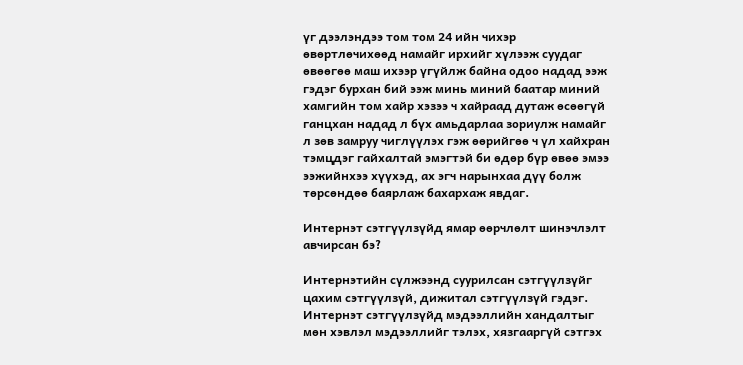үг дээлэндээ том том 24 ийн чихэр өвөртлөчихөөд намайг ирхийг хүлээж суудаг өвөөгөө маш ихээр үгүйлж байна одоо надад ээж гэдэг бурхан бий ээж минь миний баатар миний хамгийн том хайр хэзээ ч хайраад дутаж өсөөгүй ганцхан надад л бүх амьдарлаа зориулж намайг л зөв замруу чиглүүлэх гэж өөрийгөө ч үл хайхран тэмцдэг гайхалтай эмэгтэй би өдөр бүр өвөө эмээ ээжийнхээ хүүхэд, ах эгч нарынхаа дүү болж төрсөндөө баярлаж бахархаж явдаг.

Интернэт сэтгүүлзүйд ямар өөрчлөлт шинэчлэлт авчирсан бэ?

Интернэтийн сүлжээнд суурилсан сэтгүүлзүйг цахим сэтгүүлзүй, дижитал сэтгүүлзүй гэдэг. Интернэт сэтгүүлзүйд мэдээллийн хандалтыг мөн хэвлэл мэдээллийг тэлэх, хязгааргүй сэтгэх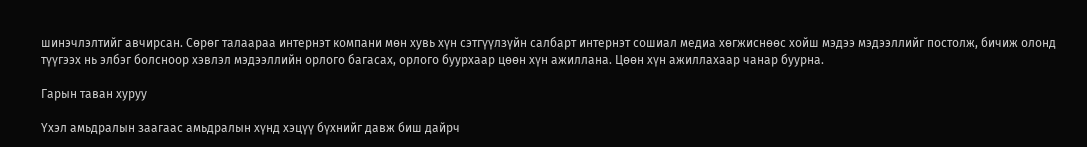шинэчлэлтийг авчирсан. Сөрөг талаараа интернэт компани мөн хувь хүн сэтгүүлзүйн салбарт интернэт сошиал медиа хөгжиснөөс хойш мэдээ мэдээллийг постолж, бичиж олонд түүгээх нь элбэг болсноор хэвлэл мэдээллийн орлого багасах, орлого буурхаар цөөн хүн ажиллана. Цөөн хүн ажиллахаар чанар буурна.

Гарын таван хуруу

Үхэл амьдралын заагаас амьдралын хүнд хэцүү бүхнийг давж биш дайрч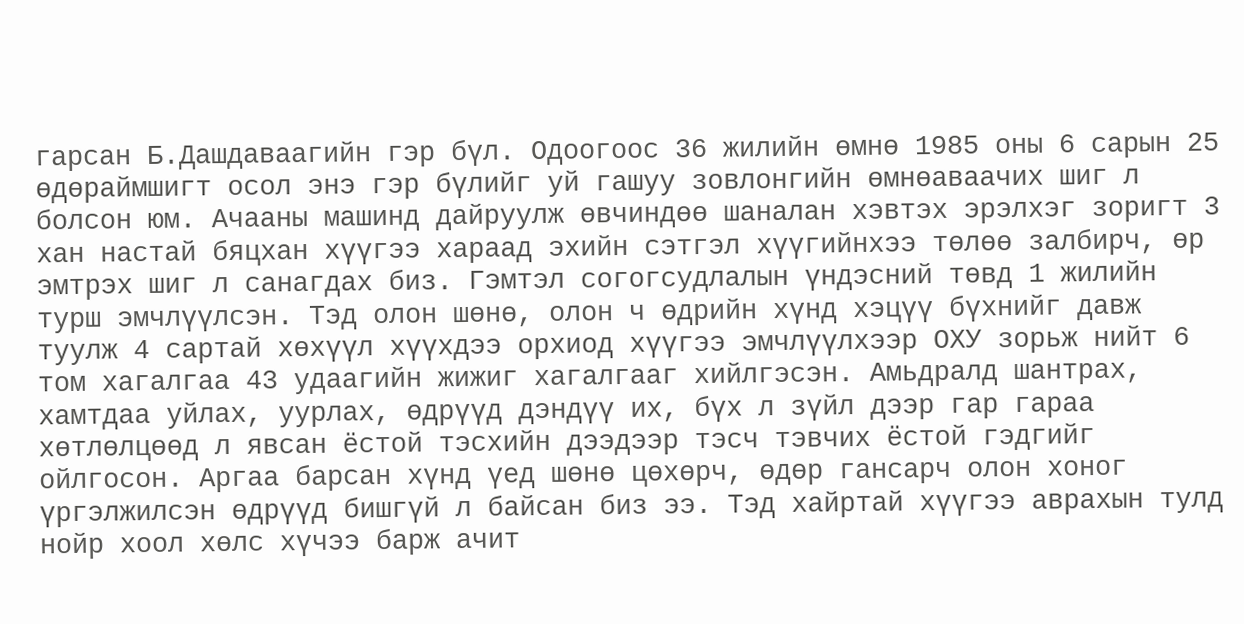гарсан Б.Дашдаваагийн гэр бүл. Одоогоос 36 жилийн өмнө 1985 оны 6 сарын 25 өдөраймшигт осол энэ гэр бүлийг уй гашуу зовлонгийн өмнөаваачих шиг л болсон юм. Ачааны машинд дайруулж өвчиндөө шаналан хэвтэх эрэлхэг зоригт 3 хан настай бяцхан хүүгээ хараад эхийн сэтгэл хүүгийнхээ төлөө залбирч, өр эмтрэх шиг л санагдах биз. Гэмтэл согогсудлалын үндэсний төвд 1 жилийн турш эмчлүүлсэн. Тэд олон шөнө, олон ч өдрийн хүнд хэцүү бүхнийг давж туулж 4 сартай хөхүүл хүүхдээ орхиод хүүгээ эмчлүүлхээр ОХУ зорьж нийт 6 том хагалгаа 43 удаагийн жижиг хагалгааг хийлгэсэн. Амьдралд шантрах, хамтдаа уйлах, уурлах, өдрүүд дэндүү их, бүх л зүйл дээр гар гараа хөтлөлцөөд л явсан ёстой тэсхийн дээдээр тэсч тэвчих ёстой гэдгийг ойлгосон. Аргаа барсан хүнд үед шөнө цөхөрч, өдөр гансарч олон хоног үргэлжилсэн өдрүүд бишгүй л байсан биз ээ. Тэд хайртай хүүгээ аврахын тулд нойр хоол хөлс хүчээ барж ачит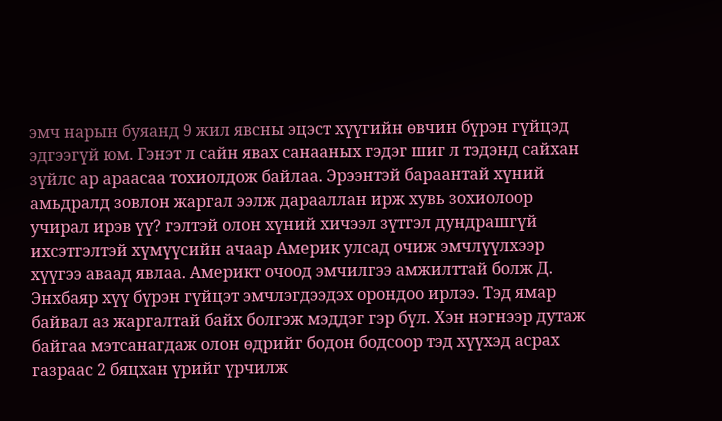эмч нарын буяанд 9 жил явсны эцэст хүүгийн өвчин бүрэн гүйцэд эдгээгүй юм. Гэнэт л сайн явах санааных гэдэг шиг л тэдэнд сайхан зүйлс ар араасаа тохиолдож байлаа. Эрээнтэй бараантай хүний амьдралд зовлон жаргал ээлж дарааллан ирж хувь зохиолоор учирал ирэв үү? гэлтэй олон хүний хичээл зүтгэл дундрашгүй ихсэтгэлтэй хүмүүсийн ачаар Америк улсад очиж эмчлүүлхээр хүүгээ аваад явлаа. Америкт очоод эмчилгээ амжилттай болж Д. Энхбаяр хүү бүрэн гүйцэт эмчлэгдээдэх орондоо ирлээ. Тэд ямар байвал аз жаргалтай байх болгэж мэддэг гэр бүл. Хэн нэгнээр дутаж байгаа мэтсанагдаж олон өдрийг бодон бодсоор тэд хүүхэд асрах газраас 2 бяцхан үрийг үрчилж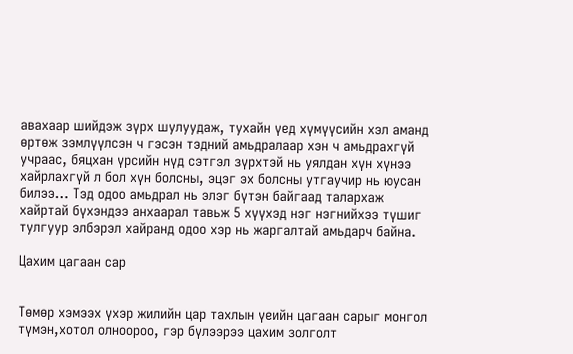авахаар шийдэж зүрх шулуудаж, тухайн үед хүмүүсийн хэл аманд өртөж зэмлүүлсэн ч гэсэн тэдний амьдралаар хэн ч амьдрахгүй учраас, бяцхан үрсийн нүд сэтгэл зүрхтэй нь уялдан хүн хүнээ хайрлахгүй л бол хүн болсны, эцэг эх болсны утгаучир нь юусан билээ… Тэд одоо амьдрал нь элэг бүтэн байгаад талархаж хайртай бүхэндээ анхаарал тавьж 5 хүүхэд нэг нэгнийхээ түшиг тулгуур элбэрэл хайранд одоо хэр нь жаргалтай амьдарч байна.

Цахим цагаан сар


Төмөр хэмээх үхэр жилийн цар тахлын үеийн цагаан сарыг монгол түмэн,хотол олноороо, гэр бүлээрээ цахим золголт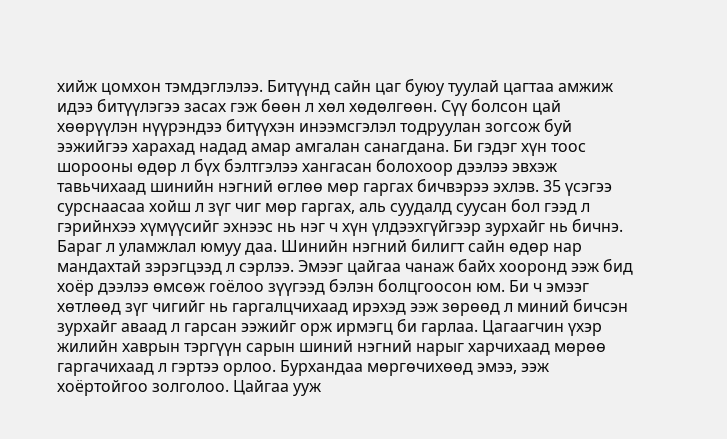хийж цомхон тэмдэглэлээ. Битүүнд сайн цаг буюу туулай цагтаа амжиж идээ битүүлэгээ засах гэж бөөн л хөл хөдөлгөөн. Сүү болсон цай хөөрүүлэн нүүрэндээ битүүхэн инээмсгэлэл тодруулан зогсож буй ээжийгээ харахад надад амар амгалан санагдана. Би гэдэг хүн тоос шорооны өдөр л бүх бэлтгэлээ хангасан болохоор дээлээ эвхэж тавьчихаад шинийн нэгний өглөө мөр гаргах бичвэрээ эхлэв. 35 үсэгээ сурснаасаа хойш л зүг чиг мөр гаргах, аль суудалд суусан бол гээд л гэрийнхээ хүмүүсийг эхнээс нь нэг ч хүн үлдээхгүйгээр зурхайг нь бичнэ. Бараг л уламжлал юмуу даа. Шинийн нэгний билигт сайн өдөр нар мандахтай зэрэгцээд л сэрлээ. Эмээг цайгаа чанаж байх хооронд ээж бид хоёр дээлээ өмсөж гоёлоо зүүгээд бэлэн болцгоосон юм. Би ч эмээг хөтлөөд зүг чигийг нь гаргалцчихаад ирэхэд ээж зөрөөд л миний бичсэн зурхайг аваад л гарсан ээжийг орж ирмэгц би гарлаа. Цагаагчин үхэр жилийн хаврын тэргүүн сарын шиний нэгний нарыг харчихаад мөрөө гаргачихаад л гэртээ орлоо. Бурхандаа мөргөчихөөд эмээ, ээж хоёртойгоо золголоо. Цайгаа ууж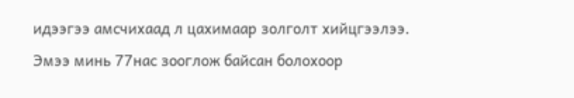идээгээ амсчихаад л цахимаар золголт хийцгээлээ. Эмээ минь 77нас зооглож байсан болохоор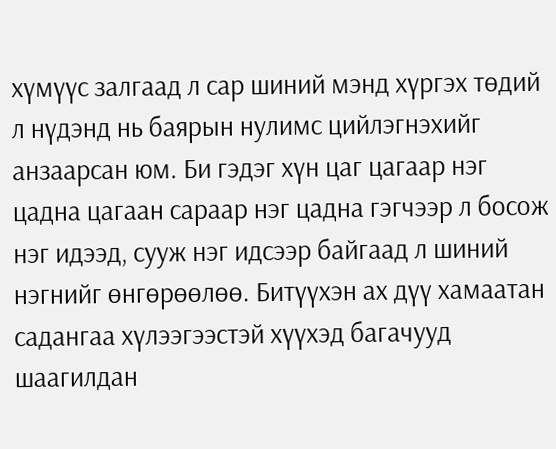хүмүүс залгаад л сар шиний мэнд хүргэх төдий л нүдэнд нь баярын нулимс цийлэгнэхийг анзаарсан юм. Би гэдэг хүн цаг цагаар нэг цадна цагаан сараар нэг цадна гэгчээр л босож нэг идээд, сууж нэг идсээр байгаад л шиний нэгнийг өнгөрөөлөө. Битүүхэн ах дүү хамаатан садангаа хүлээгээстэй хүүхэд багачууд шаагилдан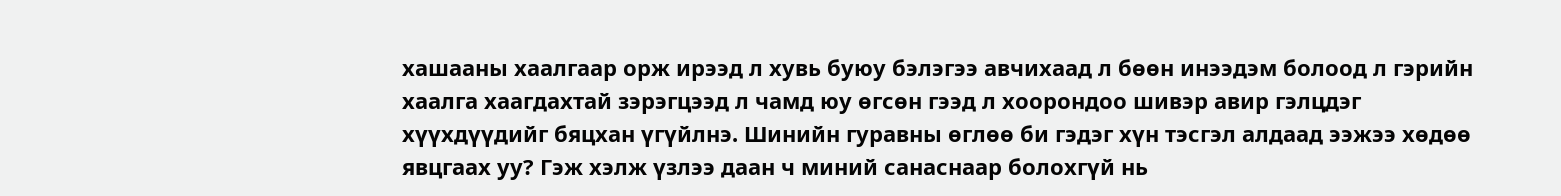хашааны хаалгаар орж ирээд л хувь буюу бэлэгээ авчихаад л бөөн инээдэм болоод л гэрийн хаалга хаагдахтай зэрэгцээд л чамд юу өгсөн гээд л хоорондоо шивэр авир гэлцдэг хүүхдүүдийг бяцхан үгүйлнэ. Шинийн гуравны өглөө би гэдэг хүн тэсгэл алдаад ээжээ хөдөө явцгаах уу? Гэж хэлж үзлээ даан ч миний санаснаар болохгүй нь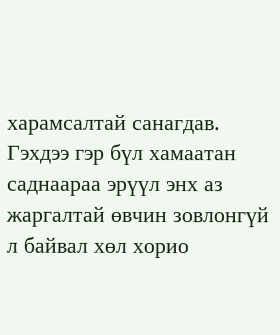харамсалтай санагдав. Гэхдээ гэр бүл хамаатан саднаараа эрүүл энх аз жаргалтай өвчин зовлонгүй л байвал хөл хорио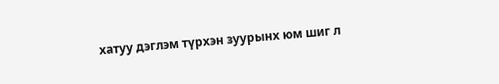хатуу дэглэм түрхэн зуурынх юм шиг л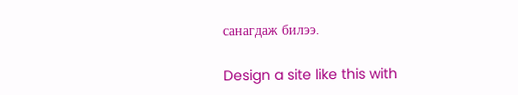санагдаж билээ.

Design a site like this with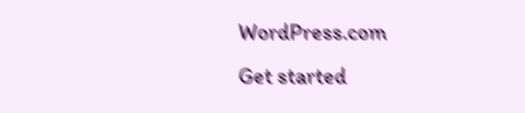WordPress.com
Get started